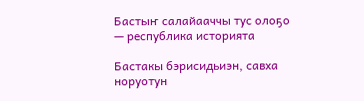Бастыҥ салайааччы тус олоҕо — республика историята

Бастакы бэрисидьиэн, савха норуотун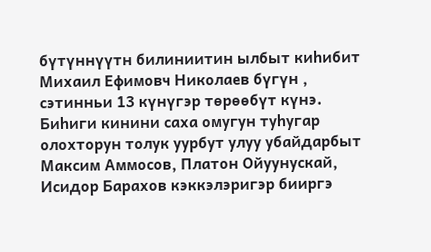бүтүннүүтн билиниитин ылбыт киһибит Михаил Ефимовч Николаев бүгүн , сэтинньи 13 күнүгэр төрөөбүт күнэ.
Биһиги кинини саха омугун туһугар олохторун толук уурбут улуу убайдарбыт Максим Аммосов, Платон Ойуунускай, Исидор Барахов кэккэлэригэр бииргэ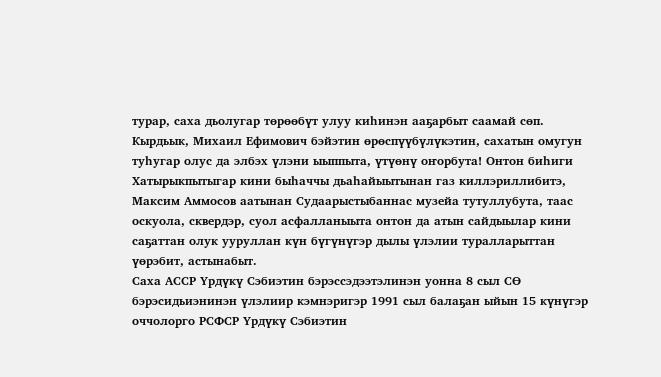турар, саха дьолугар төрөөбүт улуу киһинэн ааҕарбыт саамай сөп. Кырдьык, Михаил Ефимович бэйэтин өрөспүүбүлүкэтин, сахатын омугун туһугар олус да элбэх үлэни ыыппыта, үтүөнү оҥорбута! Онтон биһиги Хатырыкпытыгар кини быһаччы дьаһайыытынан газ киллэриллибитэ, Максим Аммосов аатынан Судаарыстыбаннас музейа тутуллубута, таас оскуола, сквердэр, суол асфалланыыта онтон да атын сайдыылар кини саҕаттан олук ууруллан күн бүгүнүгэр дылы үлэлии туралларыттан үөрэбит, астынабыт.
Саха АССР Үрдүкү Сэбиэтин бэрэссэдээтэлинэн уонна 8 сыл СӨ бэрэсидьиэнинэн үлэлиир кэмнэригэр 1991 сыл балаҕан ыйын 15 күнүгэр оччолорго РСФСР Үрдүкү Сэбиэтин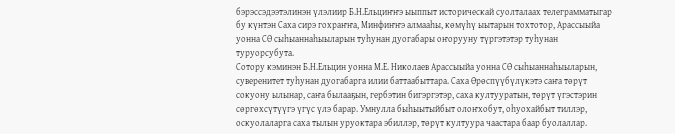бэрэссэдээтэлинэн үлэлиир Б.Н.Ельциҥҥэ ыыппыт историческай суолталаах телеграмматыгар бу күнтэн Саха сирэ гохраҥҥа, Минфиҥҥэ алмааһы, көмүһү ыытарын тохтотор, Арассыыйа уонна СӨ сыһыаннаһыыларын туһунан дуогабары оҥорууну түргэтэтэр туһунан туруорсубута.
Сотору кэминэн Б.Н.Ельцин уонна М.Е. Николаев Арассыыйа уонна СӨ сыһыаннаһыыларын, суверенитет туһунан дуогабарга илии баттаабыттара. Саха Өрөспүүбүлүкэтэ саҥа төрүт сокуону ылынар, саҥа былааҕын, гербэтин бигэргэтэр, саха култууратын, төрүт үгэстэрин сөргөхсүтүүгэ үгүс үлэ барар. Умнулла быһыытыйбыт олоҥхобут, оһуохайбыт тиллэр, оскуолаларга саха тылын уруоктара эбиллэр, төрүт култуура чаастара баар буолаллар.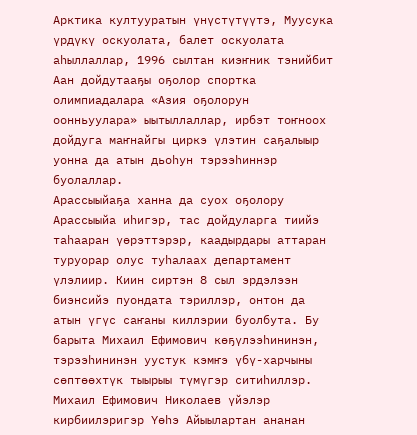Арктика култууратын үнүстүтүүтэ, Муусука үрдүкү оскуолата, балет оскуолата аһыллаллар, 1996 сылтан киэҥник тэнийбит Аан дойдутааҕы оҕолор спортка олимпиадалара «Азия оҕолорун оонньуулара» ыытыллаллар, ирбэт тоҥноох дойдуга маҥнайгы циркэ үлэтин саҕалыыр уонна да атын дьоһун тэрээһиннэр буолаллар.
Арассыыйаҕа ханна да суох оҕолору Арассыыйа иһигэр, тас дойдуларга тиийэ таһааран үөрэттэрэр, каадырдары аттаран туруорар олус туһалаах департамент үлэлиир. Киин сиртэн 8 сыл эрдэлээн биэнсийэ пуондата тэриллэр, онтон да атын үгүс саҥаны киллэрии буолбута. Бу барыта Михаил Ефимович көҕүлээһининэн, тэрээһининэн уустук кэмҥэ үбү-харчыны сөптөөхтүк тыырыы түмүгэр ситиһиллэр.
Михаил Ефимович Николаев үйэлэр кирбиилэригэр Үөһэ Айыылартан ананан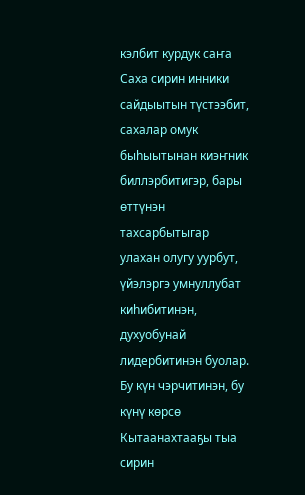кэлбит курдук саҥа Саха сирин инники сайдыытын түстээбит, сахалар омук быһыытынан киэҥник биллэрбитигэр, бары өттүнэн тахсарбытыгар улахан олугу уурбут, үйэлэргэ умнуллубат киһибитинэн, духуобунай лидербитинэн буолар. Бу күн чэрчитинэн, бу күнү көрсө Кытаанахтааҕы тыа сирин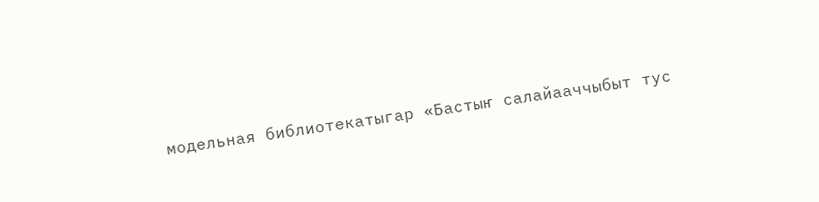модельная библиотекатыгар «Бастыҥ салайааччыбыт тус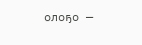олоҕо —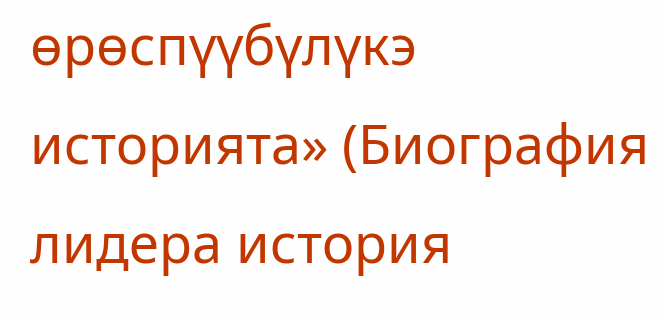өрөспүүбүлүкэ историята» (Биография лидера история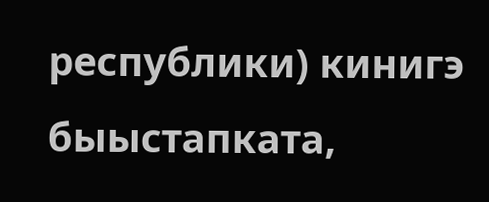республики) кинигэ быыстапката,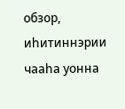обзор, иһитиннэрии чааһа уонна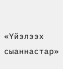«Үйэлээх сыаннастар»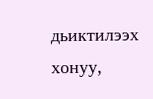дьиктилээх хонуу,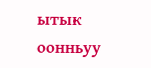ытык оонньуу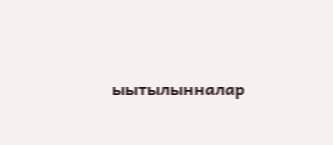ыытылынналар